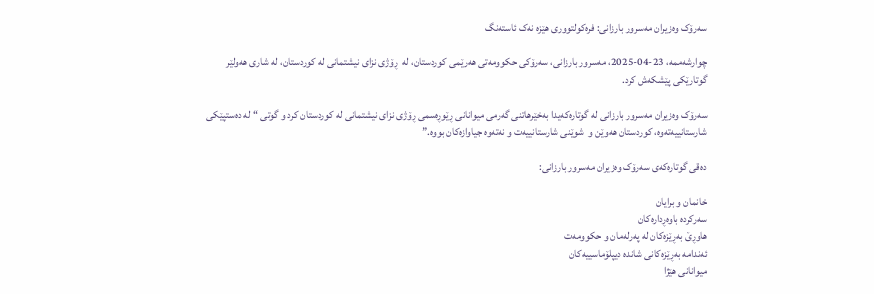سەرۆک وەزیران مەسرور بارزانی: فرەکولتووری هێزە نەک ئاستەنگ

چوارشەممە، 23-04-2025، مەسرور بارزانی، سەرۆکی حکوومەتی هەرێمی کوردستان، لە  ڕۆژی نزای نیشتمانی لە کوردستان، لە شاری هەولێر گوتارێکی پێشکەش کرد.

سەرۆک وەزیران مەسرور بارزانی لە گوتارەکەیدا بەخێرهاتنی گەرمی میوانانی ڕێوڕەسمی ڕۆژی نزای نیشتمانی لە کوردستان کرد و گوتی “لە دەستپێکی شارستانییەتەوە، کوردستان هەوێن و  شوێنی شارستانییەت و نەتەوە جیاوازەکان بووە.”

دەقی گوتارەکەی سەرۆک وەزیران مەسرور بارزانی:

خانمان و برایان
سەرکردە باوەڕدارەکان
هاوڕێ بەڕێزەکان لە پەرلەمان و حکوومەت
ئەندامە بەڕێزەکانی شاندە دیپلۆماسییەکان
میوانانی هێژا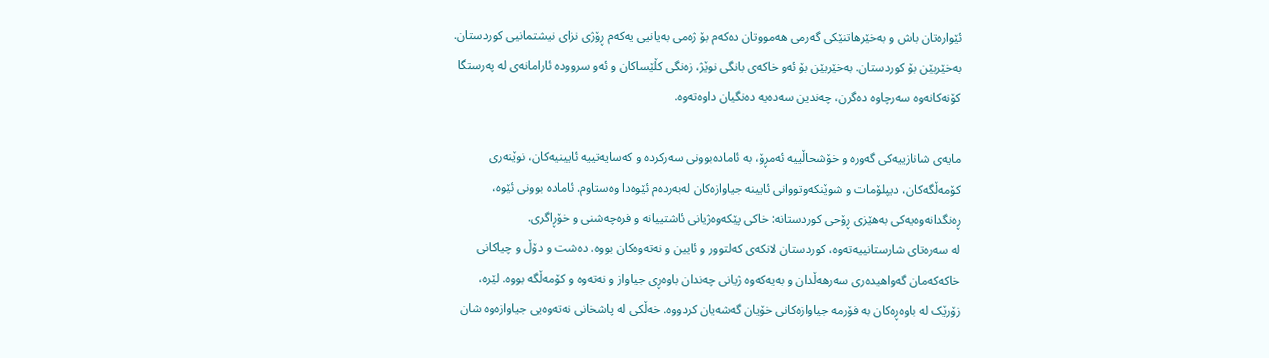ئێوارەتان باش و بەخێرهاتنێکی گەرمی هەمووتان دەکەم بۆ ژەمی بەیانیی یەکەم ڕۆژی نزای نیشتمانیی کوردستان.
بەخێربێن بۆ کوردستان. بەخێربێن بۆ ئەو خاکەی بانگی نوێژ، زەنگی کڵێساکان و ئەو سروودە ئارامانەی لە پەرستگا کۆنەکانەوە سەرچاوە دەگرن، چەندین سەدەیە دەنگیان داوەتەوە.

مایەی شانازییەکی گەورە و خۆشحاڵییە ئەمڕۆ، بە ئامادەبوونی سەرکردە و کەسایەتییە ئایینیەکان، نوێنەری کۆمەڵگەکان، دیپلۆمات و شوێنکەوتووانی ئایینە جیاوازەکان لەبەردەم ئێوەدا وەستاوم. ئامادە بوونی ئێوە، ڕەنگدانەوەیەکی بەهێزی ڕۆحی کوردستانە: خاکی پێکەوەژیانی ئاشتییانە و فرەچەشنی و خۆڕاگری.
لە سەرەتای شارستانییەتەوە، کوردستان لانکەی کەلتوور و ئایین و نەتەوەکان بووە. دەشت و دۆڵ و چیاکانی خاکەکەمان گەواهیدەری سەرهەڵدان و بەیەکەوە ژیانی چەندان باوەڕی جیاواز و نەتەوە و کۆمەڵگە بووە. لێرە، زۆرێک لە باوەڕەکان بە فۆرمە جیاوازەکانی خۆیان گەشەیان کردووە. خەڵکی لە پاشخانی نەتەوەیی جیاوازەوە شان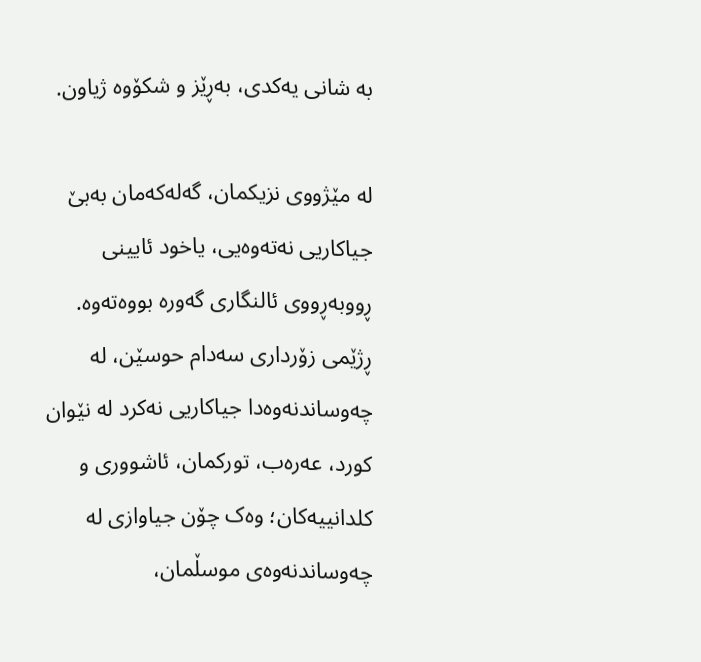بە شانی یەکدی، به‌ڕێز و شکۆوە ژیاون.

لە مێژووی نزیکمان، گەلەکەمان بەبێ جیاکاریی نەتەوەیی، یاخود ئایینی ڕووبەڕووی ئالنگاری گەورە بووەتەوە. ڕژێمی زۆرداری سەدام حوسێن، لە چەوساندنەوەدا جیاکاریی نەکرد لە نێوان کورد، عەرەب، تورکمان، ئاشووری و کلدانییەکان؛ وەک چۆن جیاوازی لە چەوساندنەوەی موسڵمان،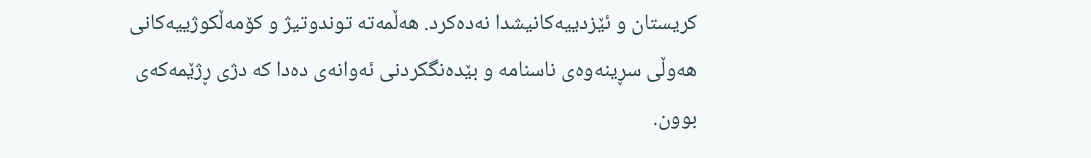کریستان و ئێزدییەکانیشدا نەدەکرد. هەڵمەتە توندوتیژ و کۆمەڵکوژییەکانی هەوڵی سڕینەوەی ناسنامە و بێدەنگکردنی ئەوانەی دەدا کە دژی ڕژێمەکەی بوون.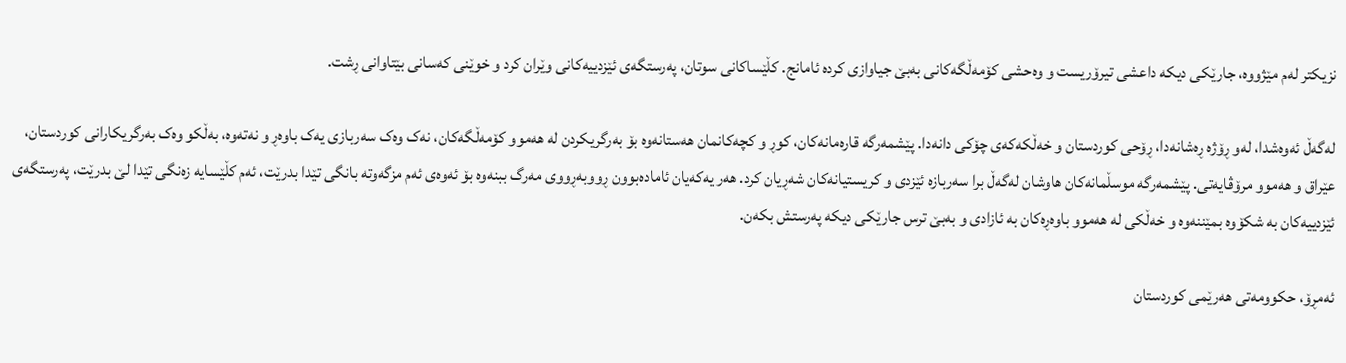نزیکتر لەم مێژووە، جارێکی دیکە داعشی تیرۆریست و وەحشی کۆمەڵگەکانی بەبێ جیاوازی کردە ئامانج. کڵێساکانی سوتان، پەرستگەی ئێزدییەکانی وێران کرد و خوێنی کەسانی بێتاوانی ڕشت.

لەگەڵ ئەوەشدا، لەو ڕۆژە ڕەشانەدا، ڕۆحی کوردستان و خەڵکەکەی چۆکی دانەدا. پێشمەرگە قارەمانەکان، کوڕ و کچەکانمان هەستانەوە بۆ بەرگریکردن لە هەموو کۆمەڵگەکان، نەک وەک سەربازی یەک باوەڕ و نەتەوە، بەڵکو وەک بەرگریکارانی کوردستان، عێراق و هەموو مرۆڤایەتی. پێشمەرگە موسڵمانەکان هاوشان لەگەڵ برا سەربازە ئێزدی و کریستیانەکان شەڕیان کرد. هەر یەکەیان ئامادەبوون ڕووبەڕووی مەرگ ببنەوە بۆ ئەوەی ئەم مزگەوتە بانگی تێدا بدرێت، ئەم کڵێسایه‌ زەنگی تێدا لێ بدرێت، پەرستگەی ئێزدییەکان بە شکۆوە بمێننەوە و خەڵکی لە هەموو باوەڕەکان بە ئازادی و بەبێ ترس جارێکی دیکە پەرستش بکەن.

ئەمڕۆ، حکوومەتی هەرێمی کوردستان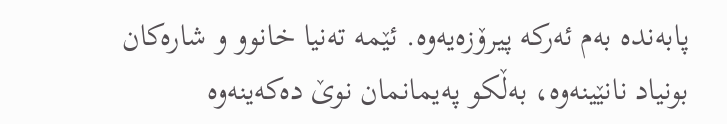پابەندە بەم ئەرکە پیرۆزەیەوە. ئێمە تەنیا خانوو و شارەکان بونیاد نانێینەوە، بەڵکو پەیمانمان نوێ دەکەینەوە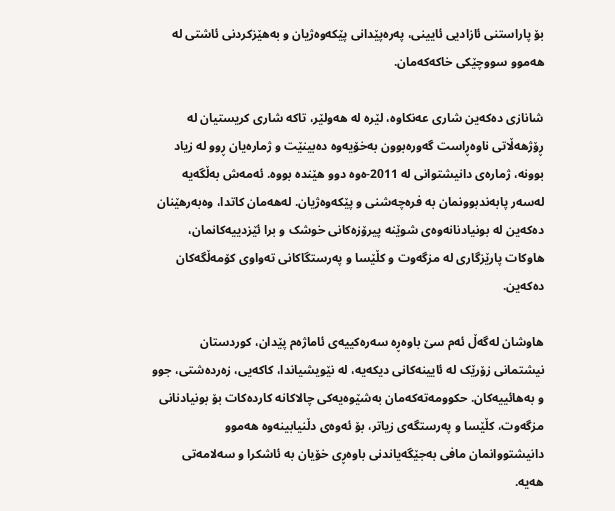بۆ پاراستنی ئازادیی ئایینی، پەرەپێدانی پێکەوەژیان و بەهێزکردنی ئاشتی لە هەموو سووچێکی خاکەکەمان.

شانازی دەکەین شاری عەنکاوە، لێرە لە هەولێر، تاکە شاری کریستیان لە ڕۆژهەڵاتی ناوەڕاست گەورەبوون بەخۆیەوە دەبینێت و ژمارەیان ڕوو لە زیاد بوونە، ژمارەی دانیشتوانی لە 2011-ەوە دوو هێندە بووە. ئەمەش بەڵگەیە لەسەر پابەندبوونمان بە فرەچەشنی و پێکەوەژیان. لەهەمان کاتدا، وەبەرهێنان دەکەین لە بونیادنانەوەی شوێنە پیرۆزەکانی خوشک و برا ئێزدییەکانمان، هاوکات پارێزگاری لە مزگەوت و کڵێسا و پەرستگاکانی تەواوی کۆمەڵگەکان دەکەین.

هاوشان لەگەڵ ئەم سێ باوەڕە سەرەکییەی ئاماژەم پێدان، کوردستان نیشتمانی زۆرێک لە ئایینەکانی دیکەیە، لە نێویشیاندا، کاکەیی، زەردەشتی، جوو و بەهائییەکان. حکوومەتەکەمان بەشێوەیەکی چالاکانە کاردەکات بۆ بونیادنانی مزگەوت، کڵێسا و پەرستگەی زیاتر، بۆ ئەوەی دڵنیابینەوە هەموو دانیشتووانمان مافی بەجێگەیاندنی باوەڕی خۆیان بە ئاشکرا و سەلامەتی هەیە.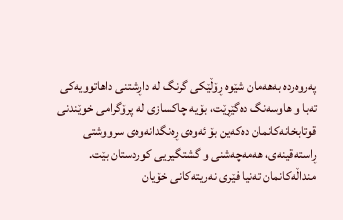پەروەردە بەهەمان شێوە ڕۆڵێکی گرنگ لە داڕشتنی داهاتوویەکی تەبا و هاوسەنگ دەگێڕێت، بۆیە چاکسازی لە پرۆگرامی خوێندنی قوتابخانەکانمان دەکەین بۆ ئەوەی ڕەنگدانەوەی سرووشتی ڕاستەقینەی، هەمەچەشنی و گشتگیریی کوردستان بێت. منداڵەکانمان تەنیا فێری نەریتەکانی خۆیان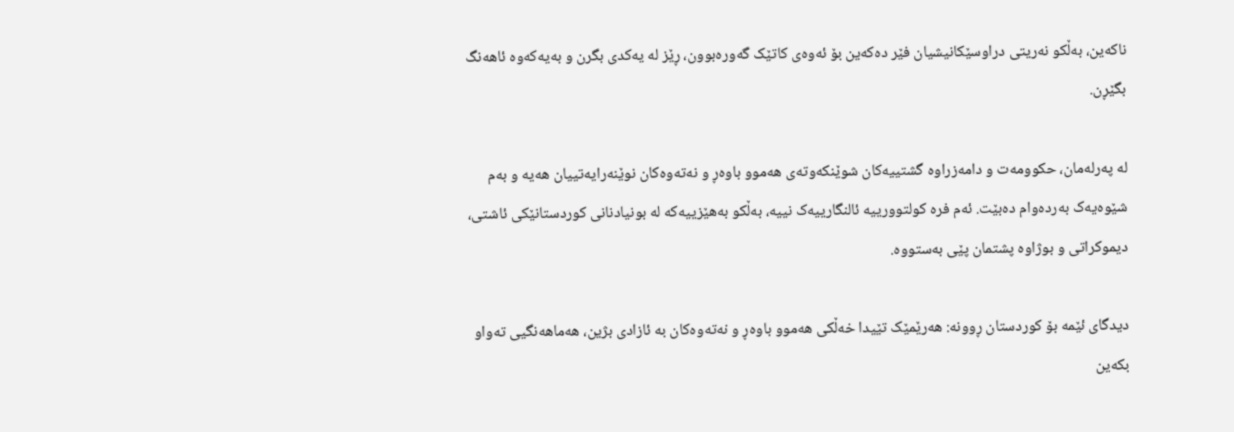ناکەین، بەڵکو نەریتی دراوسێکانیشیان فێر دەکەین بۆ ئەوەی کاتێک گەورەبوون، ڕێز لە یەکدی بگرن و بەیەکەوە ئاهەنگ بگێڕن.

لە پەرلەمان، حکوومەت و دامەزراوە گشتییەکان شوێنکەوتەی هەموو باوەڕ و نەتەوەکان نوێنەرایەتییان هەیە و بەم شێوەیەک بەردەوام دەبێت. ئەم فرە کولتوورییە ئالنگارییەک نییە، بەڵکو بەهێزییەکە لە بونیادنانی کوردستانێکی ئاشتی، دیموکراتی و بوژاوە پشتمان پێی بەستووە.

دیدگای ئێمە بۆ کوردستان ڕوونە: هەرێمێک تێیدا خەڵکی هەموو باوەڕ و نەتەوەکان بە ئازادی بژین، هەماهەنگیی تەواو بکەین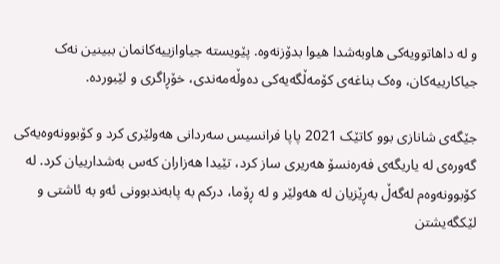و لە داهاتوویەکی هاوبەشدا هیوا بدۆزنەوە. پێویستە جیاوازییەکانمان ببینین نەک جیاکارییەکان، وەک بناغەی کۆمەڵگەیەکی دەوڵەمەندی، خۆڕاگری و لێبوردە.

جێگەی شانازی بوو کاتێک 2021 پاپا فرانسیس سەردانی هەولێری کرد و کۆبوونەوەیەکی گەورەی لە یاریگەی فەرەنسۆ هەریری ساز کرد، تێیدا هەزاران کەس بەشدارییان کرد. لە کۆبوونەوەم لەگەڵ بەڕێزیان لە هەولێر و لە ڕۆما، درکم بە پابەندبوونی ئەو بە ئاشتی و لێکگەیشتن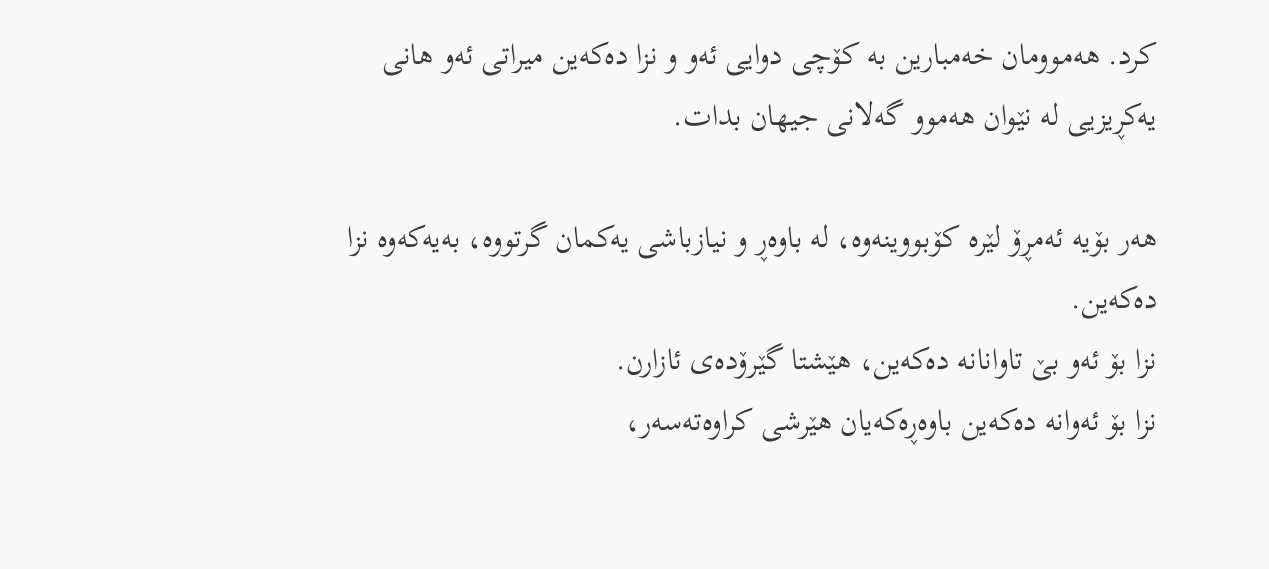کرد. هەموومان خەمبارین بە کۆچی دوایی ئەو و نزا دەکەین میراتی ئەو هانی یەکڕیزیی لە نێوان هەموو گەلانی جیهان بدات.

هەر بۆیە ئەمڕۆ لێرە کۆبووینەوە، لە باوەڕ و نیازباشی یەکمان گرتووە، بەیەکەوە نزا دەکەین.
نزا بۆ ئەو بێ تاوانانە دەکەین، هێشتا گێرۆدەی ئازارن.
نزا بۆ ئەوانه‌ دەکەین باوەڕەکەیان هێرشی کراوەتەسەر،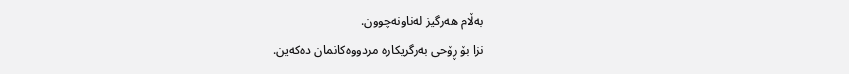بەڵام هەرگیز لەناونەچوون.
نزا بۆ ڕۆحی بەرگریکارە مردووەکانمان دەکەین.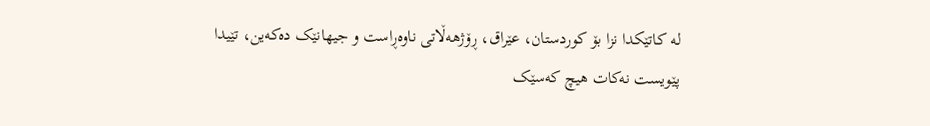لە کاتێکدا نزا بۆ کوردستان، عێراق، ڕۆژهەڵاتی ناوەڕاست و جیهانێک دەکەین، تێیدا پێویست نەکات هیچ کەسێک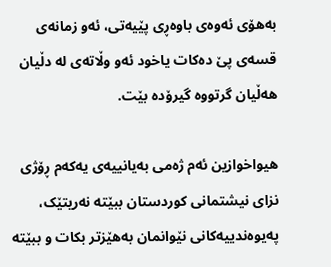بەهۆی ئەوەی باوەڕی پێیەتی، ئەو زمانەی قسەی پێ دەکات یاخود ئەو وڵاتەی لە دڵیان هەڵیان گرتووە گیرۆدە بێت.

هیواخوازین ئەم ژەمی بەیانییەی یەکەم ڕۆژی نزای نیشتمانی کوردستان ببێتە نەریتێک، پەیوەندییەکانی نێوانمان بەهێزتر بکات و ببێتە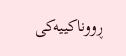ڕووناکییەکی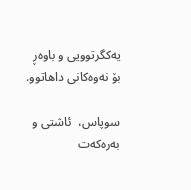یەکگرتوویی و باوەڕ بۆ نەوەکانی داهاتوو.

سوپاس،  ئاشتی و بەرەکەت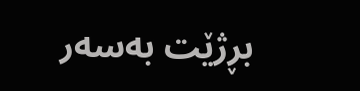بڕژێت بەسەر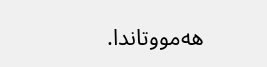هەمووتاندا.